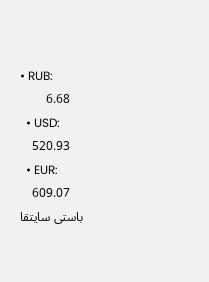• RUB:
    6.68
  • USD:
    520.93
  • EUR:
    609.07
باستى سايتقا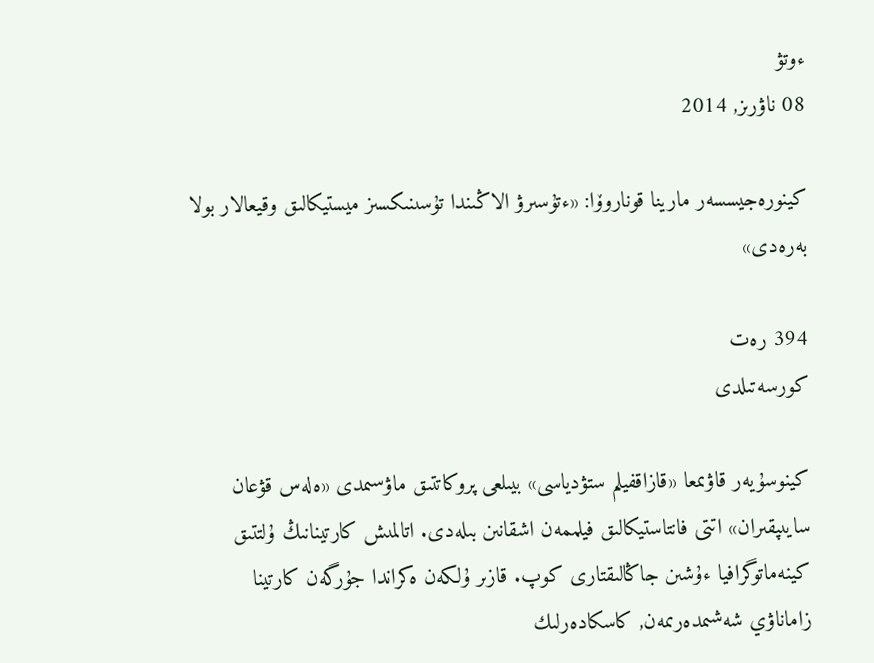ءوتۋ
08 ناۋرىز, 2014

كينورەجيسسەر مارينا قوناروۆا: «ءتۇسىرۋ الاڭىندا تۇسىنىكسىز ميستيكالىق وقيعالار بولا بەرەدى»

394 رەت
كورسەتىلدى

كينوسۇيەر قاۋىمعا «قازاقفيلم ستۋدياسى» بيىلعى پروكاتتىق ماۋسىمدى «ەلەس قۋعان سايىپقىران» اتتى فانتاستيكالىق فيلممەن اشقانىن بىلەدى. اتالمىش كارتينانىڭ ۇلتتىق كينەماتوگرافيا ءۇشىن جاڭالىقتارى كوپ. قازىر ۇلكەن ەكراندا جۇرگەن كارتينا زاماناۋي شەشىمدەرىمەن, كاسكادەرلىك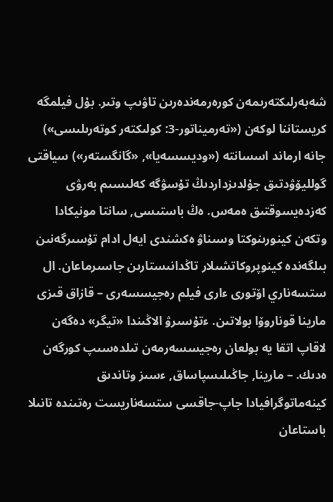شەبەرلىكتەرىمەن كورەرمەندەرىن تاۋىپ وتىر. بۇل فيلمگە كريستاننا لوكەن («تەرميناتور-3: كولىكتەر كوتەرىلىسى») جانە ارماند اسسانتە («وديسسەيا», «گانگستەر») سياقتى گولليۆۋدتىق جۇلدىزداردىڭ تۇسۋگە كەلىسىم بەرۋى كەزدەيسوقتىق ەمەس. ەڭ باستىسى, سانتا مونيكادا وتكەن كينورىنوكتا وسىناۋ ەكشندى ايەل ادام تۇسىرگەنىن بىلگەندە كينوپروكاتشىلار تاڭدانىستارىن جاسىرماعان. ال ستسەناري اۆتورى ءارى فيلم رەجيسسەرى – قازاق قىزى مارينا قوناروۆا بولاتىن. ءتۇسىرۋ الاڭىندا «تيگر» دەگەن لاقاپ اتقا يە بولعان رەجيسسەرمەن تىلدەسىپ كورگەن ەدىك. – مارينا, جاڭىلىسپاساق, ءسىز وتاندىق كينەماتوگرافيادا جاپ-جاقسى ستسەناريست رەتىندە تانىلا باستاعان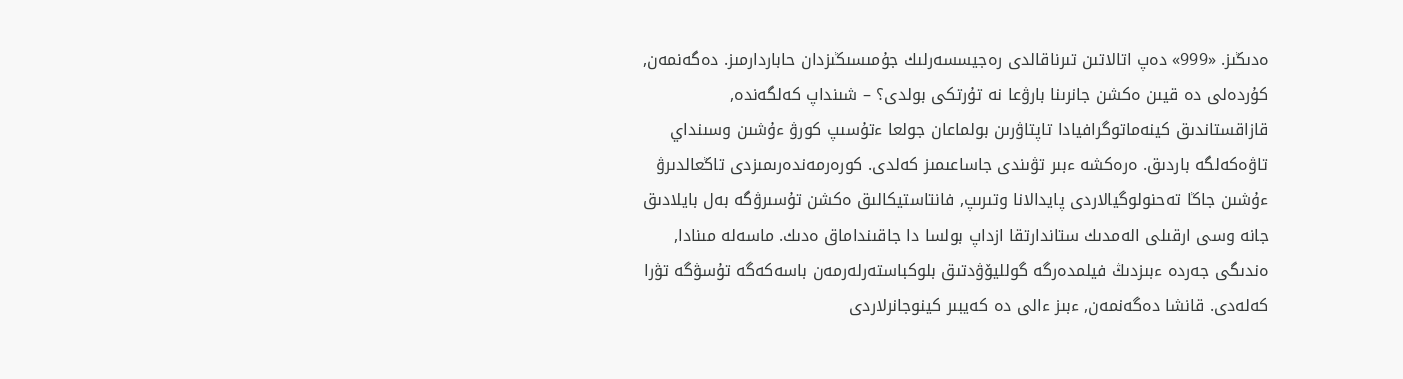ەدىڭىز. «999» دەپ اتالاتىن تىرناقالدى رەجيسسەرلىك جۇمىسىڭىزدان حاباردارمىز. دەگەنمەن, كۇردەلى دە قيىن ەكشن جانرىنا بارۋعا نە تۇرتكى بولدى؟ – شىنداپ كەلگەندە, قازاقستاندىق كينەماتوگرافيادا تاپتاۋرىن بولماعان جولعا ءتۇسىپ كورۋ ءۇشىن وسىنداي تاۋەكەلگە باردىق. ەرەكشە ءبىر تۋىندى جاساعىمىز كەلدى. كورەرمەندەرىمىزدى تاڭعالدىرۋ ءۇشىن جاڭا تەحنولوگيالاردى پايدالانا وتىرىپ, فانتاستيكالىق ەكشن تۇسىرۋگە بەل بايلادىق جانە وسى ارقىلى الەمدىك ستاندارتقا ازداپ بولسا دا جاقىنداماق ەدىك. ماسەلە مىنادا, ەندىگى جەردە ءبىزدىڭ فيلمدەرگە گولليۆۋدتىق بلوكباستەرلەرمەن باسەكەگە تۇسۋگە تۋرا كەلەدى. قانشا دەگەنمەن, ءبىز ءالى دە كەيبىر كينوجانرلاردى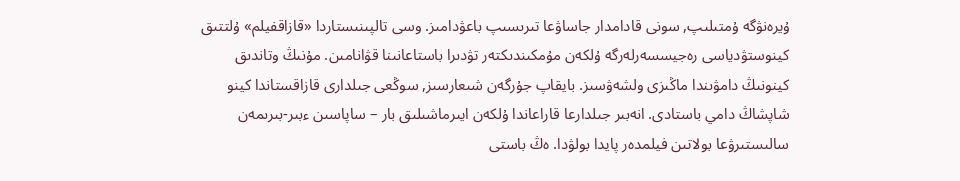ۇيرەنۋگە ۇمتىلىپ, سونى قادامدار جاساۋعا تىرىسىپ باعۋدامىز. وسى تالپىنىستاردا «قازاقفيلم» ۇلتتىق كينوستۋدياسى رەجيسسەرلەرگە ۇلكەن مۇمكىندىكتەر تۋدىرا باستاعانىنا قۋانامىن. مۇنىڭ وتاندىق كينونىڭ دامۋىندا ماڭىزى ولشەۋسىز. بايقاپ جۇرگەن شىعارسىز, سوڭعى جىلدارى قازاقستاندا كينو شاپشاڭ دامي باستادى. انەبىر جىلدارعا قاراعاندا ۇلكەن ايىرماشىلىق بار – ساپاسىن ءبىر-بىرىمەن سالىستىرۋعا بولاتىن فيلمدەر پايدا بولۋدا. ەڭ باستى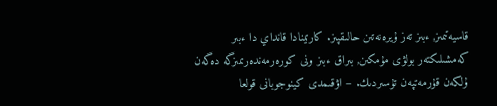قاسيەتىمىز, ءبىز تەز ۇيرەنەتىن حالىقپىز. كارتينادا قانداي دا ءبىر كەمشىلىكتەر بولۋى مۇمكىن, بىراق ءبىز ونى كورەرمەندەرىمىزگە دەگەن ۇلكەن قۇرمەتپەن تۇسىردىك. – اۋقىمدى كينوجوبانى قولعا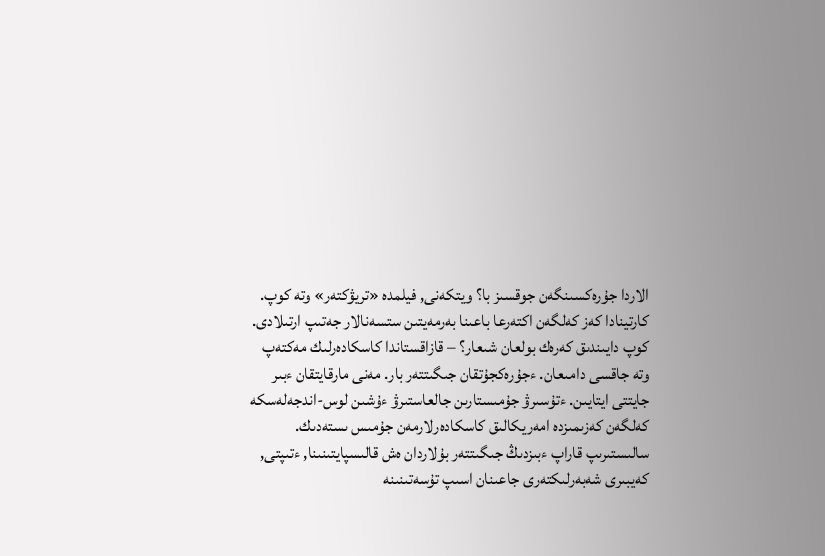الاردا جۇرەكسىنگەن جوقسىز با؟ ويتكەنى, فيلمدە «تريۋكتەر» وتە كوپ. كارتينادا كەز كەلگەن اكتەرعا باعىنا بەرمەيتىن ستسەنالار جەتىپ ارتىلادى. كوپ دايىندىق كەرەك بولعان شىعار؟ – قازاقستاندا كاسكادەرلىك مەكتەپ وتە جاقسى دامىعان. ءجۇرەكجۇتقان جىگىتتەر بار. مەنى مارقايتقان ءبىر جايتتى ايتايىن. ءتۇسىرۋ جۇمىستارىن جالعاستىرۋ ءۇشىن لوس-اندجەلەسكە كەلگەن كەزىمىزدە امەريكالىق كاسكادەرلارمەن جۇمىس ىستەدىك. سالىستىرىپ قاراپ ءبىزدىڭ جىگىتتەر بۇلاردان ەش قالىسپايتىنىنا, ءتىپتى, كەيبىرى شەبەرلىكتەرى جاعىنان اسىپ تۇسەتىنىنە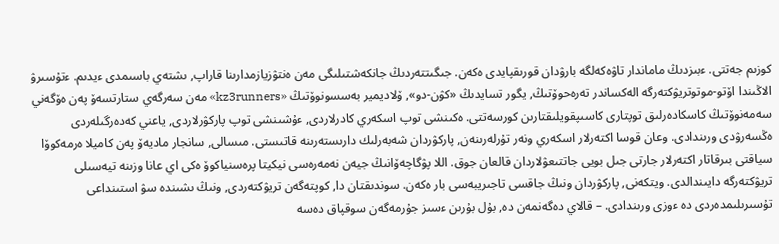كوزىم جەتتى. ءبىزدىڭ ماماندار تاۋەكەلگە بارۋدان قورىقپايدى ەكەن. جىگىتتەردىڭ جانكەشتىلىگى مەن ەنتۋزيازمدارىنا قاراپ, ىشتەي باسىمدى ءيدىم. ءتۇسىرۋ الاڭىندا اۆتو-موتوتريۋكتەرگە الەكساندر تەرەحوۆتىڭ, يگور تسايدىڭ «كۋن-دو», ۆلاديمير بەسسونوۆتىڭ «kz3runners» مەن سەرگەي ستارتسەۆ پەن ەۆگەني سەمەنوۆتىڭ كاسكادەرلىق توپتارى كاسىپقويلىقتارىن كورسەتتى. ەكىنشى توپ اسكەري كادرلاردى, ءۇشىنشى توپ پاركۋرلاردى, ياعني كەدەرگىلەردى ەڭسەرۋدى ورىندادى. وعان قوسا اكتەرلار اسكەري ونەر تۇرلەرىنەن, پاركۋردان شەبەرلىك دارىستەرىنە قاتىستى. مىسالى, سانجار ماديەۆ پەن كاميلا ەرمەكوۆا سياقتى بىرقاتار اكتەرلار جارتى جىل بويى جاتتىعۋلاردان قالعان جوق. اللا پۋگاچەۆانىڭ جيەن نەمەرەسى نيكيتا پرەسنياكوۆ ەكى اي عانا وزىنە تيەسىلى تريۋكتەرگە دايىندالدى. ويتكەنى, پاركۋردان ونىڭ جاقسى تاجىريبەسى بار ەكەن. سوندىقتان دا, كوپتەگەن تريۋكتەردى, ونىڭ ىشىندە سۋ استىنداعى تۇسىرىلىمدەردى دە ءوزى ورىندادى. – قالاي دەگەنمەن دە, بۇل بۇرىن ءسىز جۇرمەگەن سوقپاق دەسە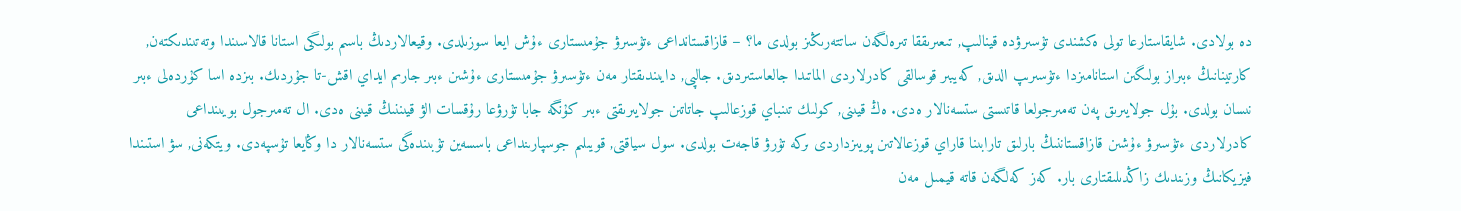دە بولادى. شايقاستارعا تولى ەكشندى تۇسىرۋدە قينالىپ, تىعىرىققا تىرەلگەن ساتتەرىڭىز بولدى ما؟ – قازاقستانداعى ءتۇسىرۋ جۇمىستارى ءۇش ايعا سوزىلدى. وقيعالاردىڭ باسىم بولىگى استانا قالاسىندا وتەتىندىكتەن, كارتينانىڭ ءبىراز بولىگىن استانامىزدا ءتۇسىرىپ الدىق, كەيبىر قوسالقى كادرلاردى الماتىدا جالعاستىردىق. جالپى, دايىندىقتار مەن ءتۇسىرۋ جۇمىستارى ءۇشىن ءبىر جارىم ايداي اقش-تا جۇردىك. بىزدە اسا كۇردەلى ءبىر نىسان بولدى. بۇل جولايىرىق پەن تەمىرجولعا قاتىستى ستسەنالار ەدى. ەڭ قيىنى, كولىك تىنباي قوزعالىپ جاتاتىن جولايىرىقتى ءبىر كۇنگە جابا تۇرۋعا رۇقسات الۋ قيىننىڭ قيىنى ەدى. ال تەمىرجول بويىنداعى كادرلاردى ءتۇسىرۋ ءۇشىن قازاقستاننىڭ بارلىق تارابىنا قاراي قوزعالاتىن پويىزداردى ىركە تۇرۋ قاجەت بولدى. سول سياقتى, قويىلىم جوسپارىنداعى باسسەين تۇبىندەگى ستسەنالار دا وڭايعا تۇسپەدى. ويتكەنى, سۋ استىندا فيزيكانىڭ وزىندىك زاڭدىلىقتارى بار. كەز كەلگەن قاتە قيمىل مەن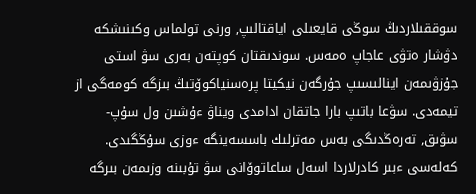سوققىلاردىڭ سوڭى قايعىلى اياقتالىپ, ورنى تولماس وكىنىشكە دۋشار ەتۋى عاجاپ ەمەس. سوندىقتان كوپتەن بەرى سۋ استى جۇزۋىمەن اينالىسىپ جۇرگەن نيكيتا پرەسنياكوۆتىڭ بىزگە كومەگى از تيمەدى. سۋعا باتىپ بارا جاتقان ادامدى ويناۋ ءۇشىن ول سۇپ-سۋىق, تەرەڭدىگى بەس مەترلىك باسسەينگە ءوزى سۇڭگىدى. كەلەسى ءبىر كادرلاردا اسەل ساعاتوۆانى سۋ تۇبىنە وزىمەن بىرگە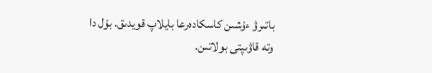باتىرۋ ءۇشىن كاسكادەرعا بايلاپ قويدىق. بۇل دا وتە قاۋىپتى بولاتىن.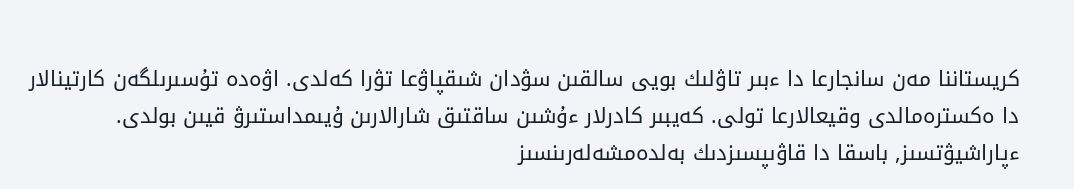كريستاننا مەن سانجارعا دا ءبىر تاۋلىك بويى سالقىن سۋدان شىقپاۋعا تۋرا كەلدى. اۋەدە تۇسىرىلگەن كارتينالار دا ەكسترەمالدى وقيعالارعا تولى. كەيبىر كادرلار ءۇشىن ساقتىق شارالارىن ۇيىمداستىرۋ قيىن بولدى. ءپاراشيۋتسىز, باسقا دا قاۋىپسىزدىك بەلدەمشەلەرىنسىز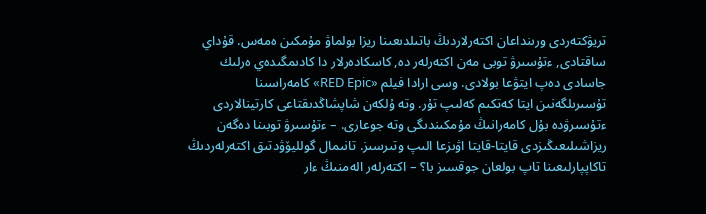تريۋكتەردى ورىنداعان اكتەرلاردىڭ باتىلدىعىنا ريزا بولماۋ مۇمكىن ەمەس. قۇداي ساقتادى, ءتۇسىرۋ توبى مەن اكتەرلەر دە, كاسكادەرلار دا كادىمگىدەي ەرلىك جاسادى دەپ ايتۋعا بولادى. وسى ارادا فيلم «RED Epic» كامەراسىنا تۇسىرىلگەنىن ايتا كەتكىم كەلىپ تۇر. وتە ۇلكەن شاپشاڭدىقتاعى كارتينالاردى ءتۇسىرۋدە بۇل كامەرانىڭ مۇمكىندىگى وتە جوعارى. – ءتۇسىرۋ توبىنا دەگەن ريزاشىلىعىڭىزدى قايتا-قايتا اۋىزعا الىپ وتىرسىز. تانىمال گولليۆۋدتىق اكتەرلەردىڭ تاكاپپارلىعىنا تاپ بولعان جوقسىز با؟ – اكتەرلەر الەمنىڭ ءار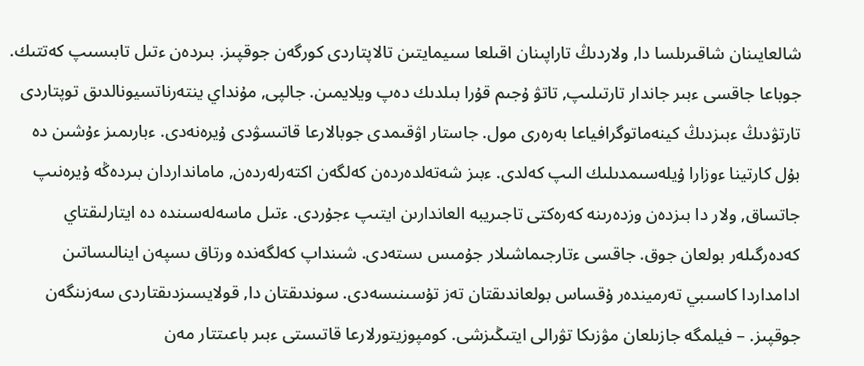شالعايىنان شاقىرىلسا دا, ولاردىڭ تاراپىنان اقىلعا سىيمايتىن تالاپتاردى كورگەن جوقپىز. بىردەن ءتىل تابىسىپ كەتتىك. جوباعا جاقسى ءبىر جاندار تارتىلىپ, تاتۋ ۇجىم قۇرا بىلدىك دەپ ويلايمىن. جالپى, مۇنداي ينتەرناتسيونالدىق توپتاردى تارتۋدىڭ ءبىزدىڭ كينەماتوگرافياعا بەرەرى مول. جاستار اۋقىمدى جوبالارعا قاتىسۋدى ۇيرەنەدى. ءبارىمىز ءۇشىن دە بۇل كارتينا ءوزارا ۇيلەسىمدىلىك الىپ كەلدى. ءبىز شەتەلدەردەن كەلگەن اكتەرلەردەن, مامانداردان بىردەڭە ۇيرەنىپ جاتساق, ولار دا بىزدەن وزدەرىنە كەرەكتى تاجىريبە العاندارىن ايتىپ ءجۇردى. ءتىل ماسەلەسىندە دە ايتارلىقتاي كەدەرگىلەر بولعان جوق. جاقسى ءتارجىماشىلار جۇمىس ىستەدى. شىنداپ كەلگەندە ورتاق ىسپەن اينالىساتىن ادامداردا كاسىبي تەرميندەر ۇقساس بولعاندىقتان تەز تۇسىنىسەدى. سوندىقتان دا, قولايسىزدىقتاردى سەزىنگەن جوقپىز. – فيلمگە جازىلعان مۋزىكا تۋرالى ايتىڭىزشى. كومپوزيتورلارعا قاتىستى ءبىر باعىتتار مەن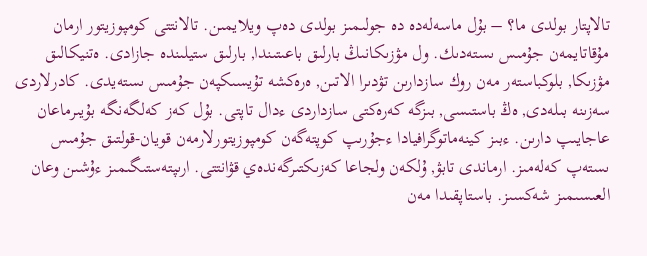تالاپتار بولدى ما؟ – بۇل ماسەلەدە دە جولىمىز بولدى دەپ ويلايمىن. تالانتتى كومپوزيتور ارمان مۇقاتايمەن جۇمىس ىستەدىك. ول مۋزىكانىڭ بارلىق باعىتىندا, بارلىق ستيلىندە جازادى. ەتنيكالىق مۋزىكا, بلوكباستەر مەن روك سازدارىن تۋدىرا الاتىن, ەرەكشە تۇيسىكپەن جۇمىس ىستەيدى. كادرلاردى سەزىنە بىلەدى, ەڭ باستىسى, بىزگە كەرەكتى سازداردى ءدال تاپتى. بۇل كەز كەلگەنگە بۇيىرماعان عاجايىپ دارىن. ءبىز كينەماتوگرافيادا ءجۇرىپ كوپتەگەن كومپوزيتورلارمەن قويان-قولتىق جۇمىس ىستەپ كەلەمىز. ارماندى تابۋ, ۇلكەن ولجاعا كەزىكتىرگەندەي قۋانتتى. ارىپتەستىگىمىز ءۇشىن وعان العىسىمىز شەكسىز. باستاپقىدا مەن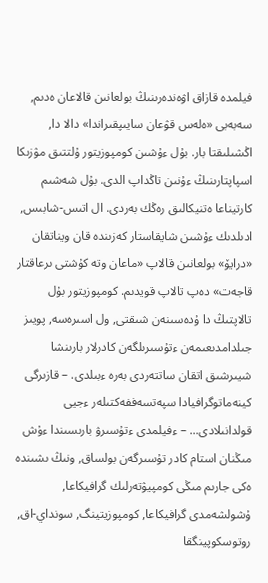فيلمدە قازاق اۋەندەرىنىڭ بولعانىن قالاعان ەدىم, سەبەبى «ەلەس قۋعان سايىپقىراندا» دالا دا, اڭشىلىقتا بار. بۇل ءۇشىن كومپوزيتور ۇلتتىق مۋزىكا اسپاپتارىنىڭ ءۇنىن تاڭداپ الدى. بۇل شەشىم كارتيناعا ەتنيكالىق رەڭك بەردى. ال اتىس-شابىس, ادىلدىك ءۇشىن شايقاستار كەزىندە قان ويناتقان «درايۆ» بولعانىن قالاپ «ماعان وتە كۇشتى ىرعاقتار قاجەت» دەپ تالاپ قويدىم. كومپوزيتور بۇل تالاپتىڭ دا ۇدەسىنەن شىقتى, ول اسىرەسە, پويىز جىلدامدىعىمەن ءتۇسىرىلگەن كادرلار بارىنشا شيىرشىق اتقان ساتتەردى بەرە ءبىلدى. – قازىرگى كينەماتوگرافيادا سپەتسەففەكتىلەر ءجيى قولدانىلادى... – ءفيلمدى ءتۇسىرۋ بارىسىندا ءۇش مىڭنان استام كادر تۇسىرگەن بولساق, ونىڭ ىشىندە ەكى جارىم مىڭى كومپيۋتەرلىك گرافيكاعا, ۇشولشەمدى گرافيكاعا, كومپوزيتينگ, سونداي-اق, روتوسكوپينگقا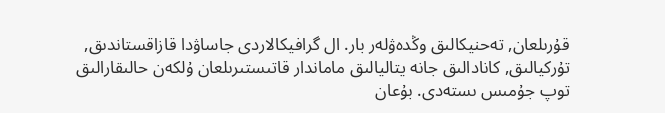قۇرىلعان, تەحنيكالىق وڭدەۋلەر بار. ال گرافيكالاردى جاساۋدا قازاقستاندىق, تۇركيالىق, كانادالىق جانە يتاليالىق ماماندار قاتىستىرىلعان ۇلكەن حالىقارالىق توپ جۇمىس ىستەدى. بۇعان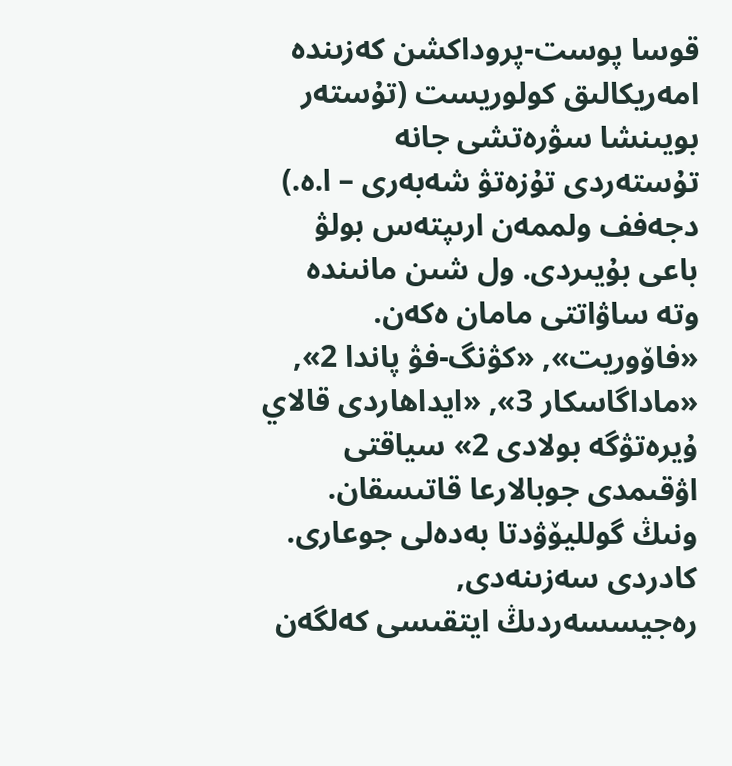قوسا پوست-پروداكشن كەزىندە امەريكالىق كولوريست (تۇستەر بويىنشا سۋرەتشى جانە تۇستەردى تۇزەتۋ شەبەرى – ا.ە.) دجەفف ولممەن ارىپتەس بولۋ باعى بۇيىردى. ول شىن مانىندە وتە ساۋاتتى مامان ەكەن. «فاۆوريت», «كۋنگ-فۋ پاندا 2», «ماداگاسكار 3», «ايداھاردى قالاي ۇيرەتۋگە بولادى 2» سياقتى اۋقىمدى جوبالارعا قاتىسقان. ونىڭ گولليۆۋدتا بەدەلى جوعارى. كادردى سەزىنەدى, رەجيسسەردىڭ ايتقىسى كەلگەن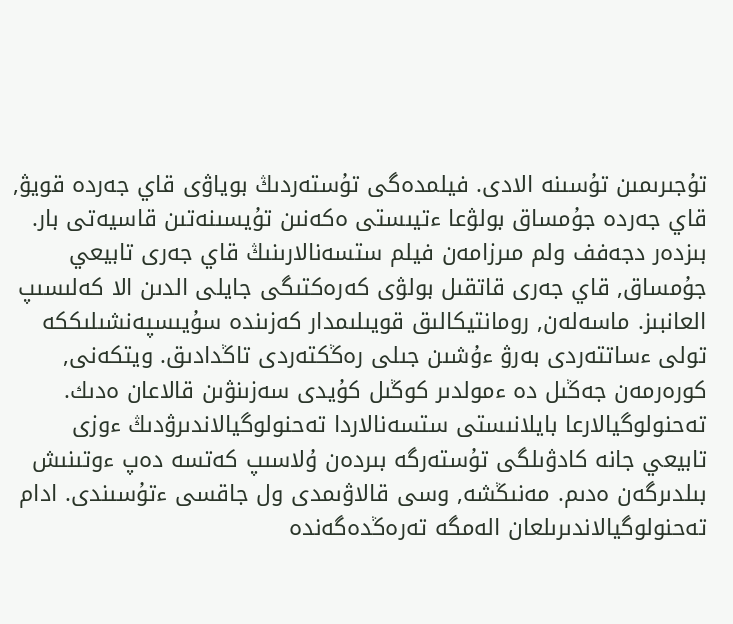تۇجىرىمىن تۇسىنە الادى. فيلمدەگى تۇستەردىڭ بوياۋى قاي جەردە قويۋ, قاي جەردە جۇمساق بولۋعا ءتيىستى ەكەنىن تۇيسىنەتىن قاسيەتى بار. بىزدەر دجەفف ولم مىرزامەن فيلم ستسەنالارىنىڭ قاي جەرى تابيعي جۇمساق, قاي جەرى قاتقىل بولۋى كەرەكتىگى جايلى الدىن الا كەلىسىپ العانبىز. ماسەلەن, رومانتيكالىق قويىلىمدار كەزىندە سۇيىسپەنشىلىككە تولى ءساتتەردى بەرۋ ءۇشىن جىلى رەڭكتەردى تاڭدادىق. ويتكەنى, كورەرمەن جەڭىل دە ءمولدىر كوڭىل كۇيدى سەزىنۋىن قالاعان ەدىك. تەحنولوگيالارعا بايلانىستى ستسەنالاردا تەحنولوگيالاندىرۋدىڭ ءوزى تابيعي جانە كادۋىلگى تۇستەرگە بىردەن ۇلاسىپ كەتسە دەپ ءوتىنىش بىلدىرگەن ەدىم. مەنىڭشە, وسى قالاۋىمدى ول جاقسى ءتۇسىندى. ادام تەحنولوگيالاندىرىلعان الەمگە تەرەڭدەگەندە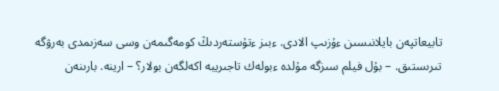تابيعاتپەن بايلانىسىن ءۇزىپ الادى. ءبىز ءتۇستەردىڭ كومەگىمەن وسى سەزىمدى بەرۋگە تىرىستىق. – بۇل فيلم سىزگە مۇلدە ءبولەك تاجىريبە اكەلگەن بولار؟ – ارينە. بارىنەن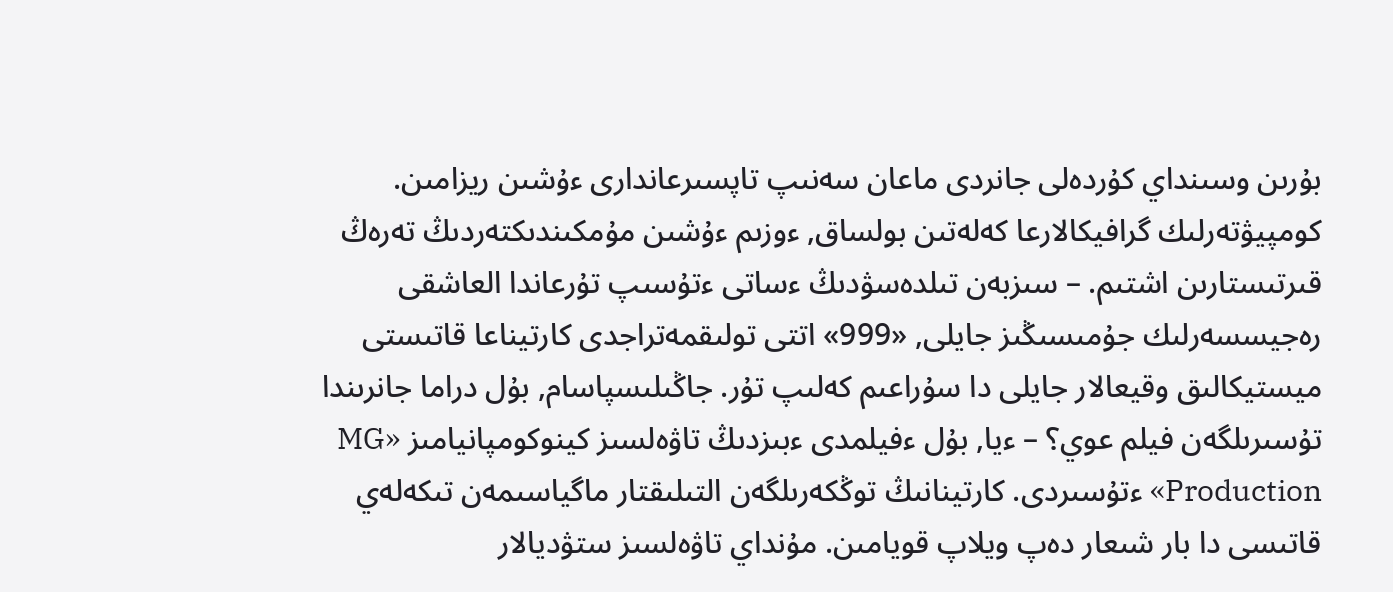بۇرىن وسىنداي كۇردەلى جانردى ماعان سەنىپ تاپسىرعاندارى ءۇشىن ريزامىن. كومپيۋتەرلىك گرافيكالارعا كەلەتىن بولساق, ءوزىم ءۇشىن مۇمكىندىكتەردىڭ تەرەڭ قىرتىستارىن اشتىم. – سىزبەن تىلدەسۋدىڭ ءساتى ءتۇسىپ تۇرعاندا العاشقى رەجيسسەرلىك جۇمىسىڭىز جايلى, «999» اتتى تولىقمەتراجدى كارتيناعا قاتىستى ميستيكالىق وقيعالار جايلى دا سۇراعىم كەلىپ تۇر. جاڭىلىسپاسام, بۇل دراما جانرىندا تۇسىرىلگەن فيلم عوي؟ – ءيا, بۇل ءفيلمدى ءبىزدىڭ تاۋەلسىز كينوكومپانيامىز «MG Production» ءتۇسىردى. كارتينانىڭ توڭكەرىلگەن التىلىقتار ماگياسىمەن تىكەلەي قاتىسى دا بار شىعار دەپ ويلاپ قويامىن. مۇنداي تاۋەلسىز ستۋديالار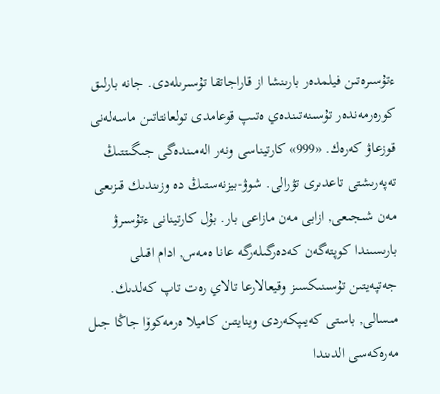ءتۇسىرەتىن فيلمدەر بارىنشا از قاراجاتقا تۇسىرىلەدى. جانە بارلىق كورەرمەندەر تۇسىنەتىندەي ەتىپ قوعامدى تولعانتاتىن ماسەلەنى قوزعاۋ كەرەك. «999» كارتيناسى ونەر الەمىندەگى جىگىتتىڭ تەپەرىشتى تاعدىرى تۋرالى. شوۋ-بيزنەستىڭ دە وزىندىك قىزىعى مەن شىجىعى, ازابى مەن مازاعى بار. بۇل كارتينانى ءتۇسىرۋ بارىسىندا كوپتەگەن كەدەرگىلەرگە عانا ەمەس, ادام اقىلى جەتپەيتىن تۇسىنىكسىز وقيعالارعا تالاي رەت تاپ كەلدىك. مىسالى, باستى كەيىپكەردى وينايتىن كاميلا ەرمەكوۆا جاڭا جىل مەرەكەسى الدىندا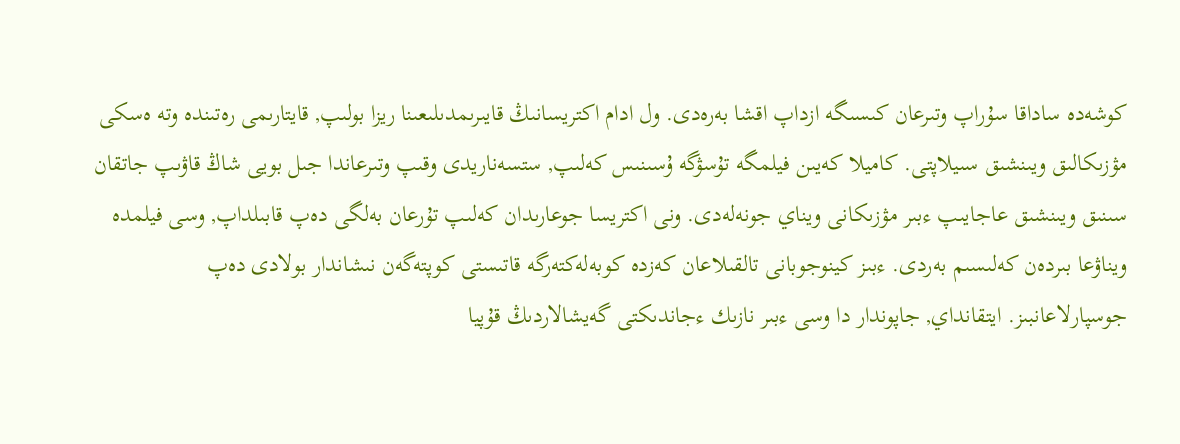كوشەدە ساداقا سۇراپ وتىرعان كىسىگە ازداپ اقشا بەرەدى. ول ادام اكتريسانىڭ قايىرىمدىلىعىنا ريزا بولىپ, قايتارىمى رەتىندە وتە ەسكى مۋزىكالىق ويىنشىق سىيلاپتى. كاميلا كەيىن فيلمگە تۇسۋگە ۇسىنىس كەلىپ, ستسەناريدى وقىپ وتىرعاندا جىل بويى شاڭ قاۋىپ جاتقان سىنىق ويىنشىق عاجايىپ ءبىر مۋزىكانى ويناي جونەلەدى. ونى اكتريسا جوعارىدان كەلىپ تۇرعان بەلگى دەپ قابىلداپ, وسى فيلمدە ويناۋعا بىردەن كەلىسىم بەردى. ءبىز كينوجوبانى تالقىلاعان كەزدە كوبەلەكتەرگە قاتىستى كوپتەگەن نىشاندار بولادى دەپ جوسپارلاعانبىز. ايتقانداي, جاپوندار دا وسى ءبىر نازىك ءجاندىكتى گەيشالاردىڭ قۇپيا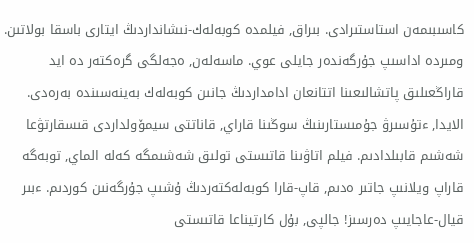كاسىبىمەن استاستىرادى. بىراق, فيلمدە كوبەلەك-نىشانداردىڭ ايتارى باسقا بولاتىن. ومىردە اداسىپ جۇرگەندەر جايلى عوي. ماسەلەن, ەجەلگى گرەكتەر دە ايد قاراڭعىلىق پاتشالىعىنا اتتانعان ادامداردىڭ جانىن كوبەلەك بەينەسىندە بەرەدى. الايدا, ءتۇسىرۋ جۇمىستارىنىڭ سوڭىنا قاراي, قاناتتى سيمۆولداردى قىسقارتۋعا شەشىم قابىلدادىم. فيلم اتاۋىنا قاتىستى تولىق شەشىمگە كەلە الماي, توبەگە قاراپ ويلانىپ جاتىر ەدىم, قاپ-قارا كوبەلەكتەردىڭ ۇشىپ جۇرگەنىن كوردىم. ءبىر قيال-عاجايىپ دەرسىز! جالپى, بۇل كارتيناعا قاتىستى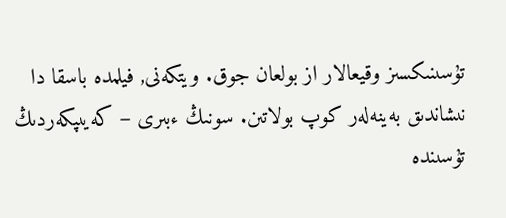تۇسىنىكسىز وقيعالار از بولعان جوق. ويتكەنى, فيلمدە باسقا دا نىشاندىق بەينەلەر كوپ بولاتىن. سونىڭ ءبىرى – كەيىپكەردىڭ تۇسىندە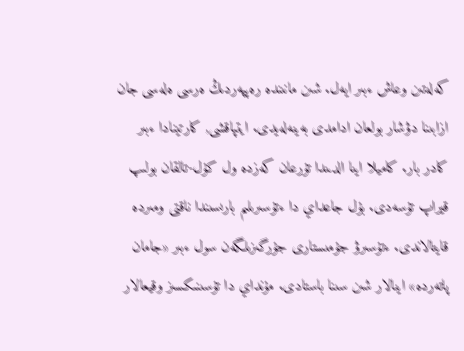كەلەتىن وعاش ءبىر ايەل. شىن مانىندە رەپپەردىڭ ەرسى ەلەسى جان ازابىنا دۋشار بولعان ادامدى بەينەلەيدى. ايتپاقشى, كارتينادا ءبىر كادر بار. كاميلا اينا الدىندا تۇرعان كەزدە ول كۇل-تالقان بولىپ قيراپ تۇسەدى. بۇل جاعداي دا ءتۇسىرىلىم بارىسىندا ناقتى ومىردە قايتالاندى. ءتۇسىرۋ جۇمىستارى جۇرگىزىلگەن سول ءبىر «جامان پاتەردە» اينالار شىن سىنا باستادى. مۇنداي دا تۇسىنىكسىز وقيعالار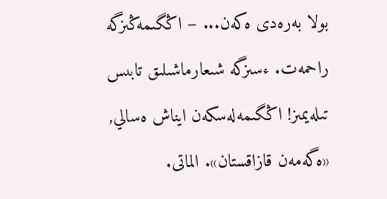بولا بەرەدى ەكەن... – اڭگىمەڭىزگە راحمەت. ءسىزگە شىعارماشىلىق تابىس تىلەيمىز! اڭگىمەلەسكەن ايناش ەسالي, «ەگەمەن قازاقستان». الماتى.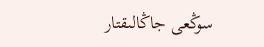سوڭعى جاڭالىقتار